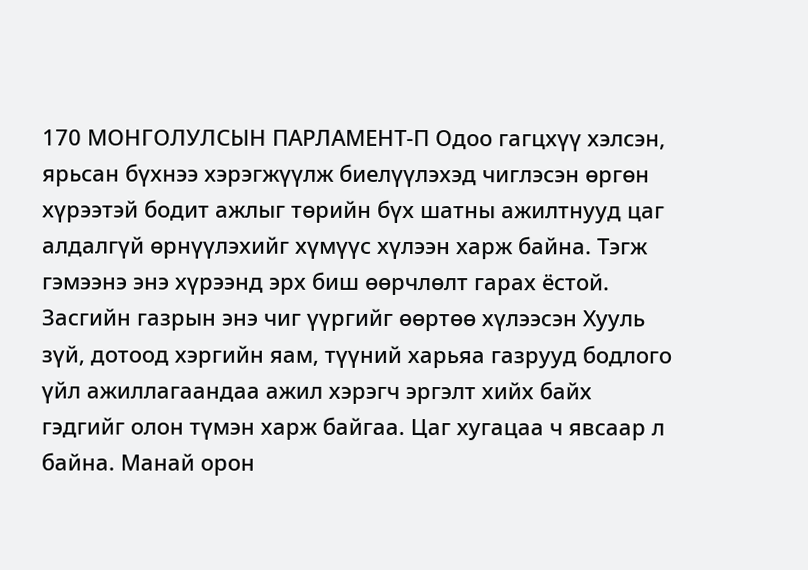170 МОНГОЛУЛСЫН ПАРЛАМЕНТ-П Одоо гагцхүү хэлсэн, ярьсан бүхнээ хэрэгжүүлж биелүүлэхэд чиглэсэн өргөн хүрээтэй бодит ажлыг төрийн бүх шатны ажилтнууд цаг алдалгүй өрнүүлэхийг хүмүүс хүлээн харж байна. Тэгж гэмээнэ энэ хүрээнд эрх биш өөрчлөлт гарах ёстой. Засгийн газрын энэ чиг үүргийг өөртөө хүлээсэн Хууль зүй, дотоод хэргийн яам, түүний харьяа газрууд бодлого үйл ажиллагаандаа ажил хэрэгч эргэлт хийх байх гэдгийг олон түмэн харж байгаа. Цаг хугацаа ч явсаар л байна. Манай орон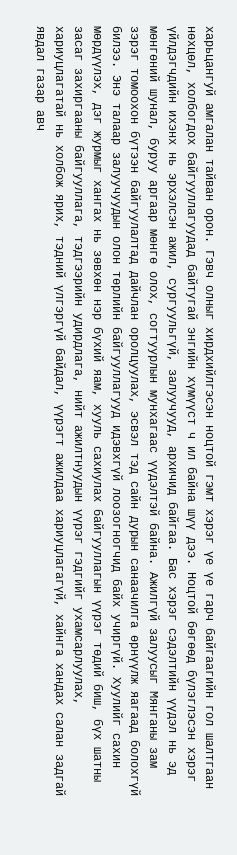харьцангуй амгалан тайван орон. Гэвч олныг хирдхийлгэсэн ноцтой гэмт хэрэг үе үе гарч байгаагийн гол шалтгаан нөхцөл, холбогдох байгууллагуудад байтугай энгийн хүмүүст ч ил байна шүү дээ. Ноцтой бөгөөд бүлэглэсэн хэрэг үйлдэгчдийн ихэнх нь эрхэлсэн ажил, сургуульгүй, залуучууд, архичид байгаа. Бас хэрэг сэдэлтийн үүдэл нь эд мөнгөний шунал, буруу аргаар мөнгө олох, согтуурлын мунхагаас үүдэлтэй байна. Ажилгүй залуусыг Мянганы зам зэрэг томоохон бүтээн байгуулалтад дайчлан оролцуулах, эсвэл тэд сайн дурын санаачилга өрнүүлж яагаад болохгүй билээ. Энэ талаар залуучуудын олон төрлийн байгууллагууд идэвхгүй лоозогногчид байх учиргүй. Хуулийг сахин мөрдүүлэх, дэг журмыг хангах нь зөвхөн нэр бүхий яам, хууль сахиулах байгууллагын үүрэг төдий биш, бүх шатны засаг захиргааны байгууллага, тэдгээрийн удирдлага, нийт ажилтнуудын үүрэг гэдгийг ухамсарлуулах, хариуцлагатай нь холбож ярих, тэдний үлгэргүй байдал, үүрэгт ажилдаа хариуцлагагүй, хайнга хандах салан задгай явдал газар авч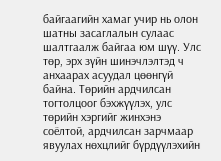байгаагийн хамаг учир нь олон шатны засаглалын сулаас шалтгаалж байгаа юм шүү. Улс төр, эрх зүйн шинэчлэлтэд ч анхаарах асуудал цөөнгүй байна. Төрийн ардчилсан тогтолцоог бэхжүүлэх, улс төрийн хэргийг жинхэнэ соёлтой, ардчилсан зарчмаар явуулах нөхцлийг бүрдүүлэхийн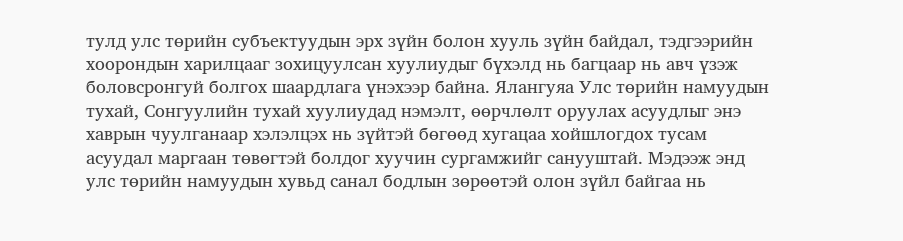тулд улс төрийн субъектуудын эрх зүйн болон хууль зүйн байдал, тэдгээрийн хоорондын харилцааг зохицуулсан хуулиудыг бүхэлд нь багцаар нь авч үзэж боловсронгуй болгох шаардлага үнэхээр байна. Ялангуяа Улс төрийн намуудын тухай, Сонгуулийн тухай хуулиудад нэмэлт, өөрчлөлт оруулах асуудлыг энэ хаврын чуулганаар хэлэлцэх нь зүйтэй бөгөөд хугацаа хойшлогдох тусам асуудал маргаан төвөгтэй болдог хуучин сургамжийг санууштай. Мэдээж энд улс төрийн намуудын хувьд санал бодлын зөрөөтэй олон зүйл байгаа нь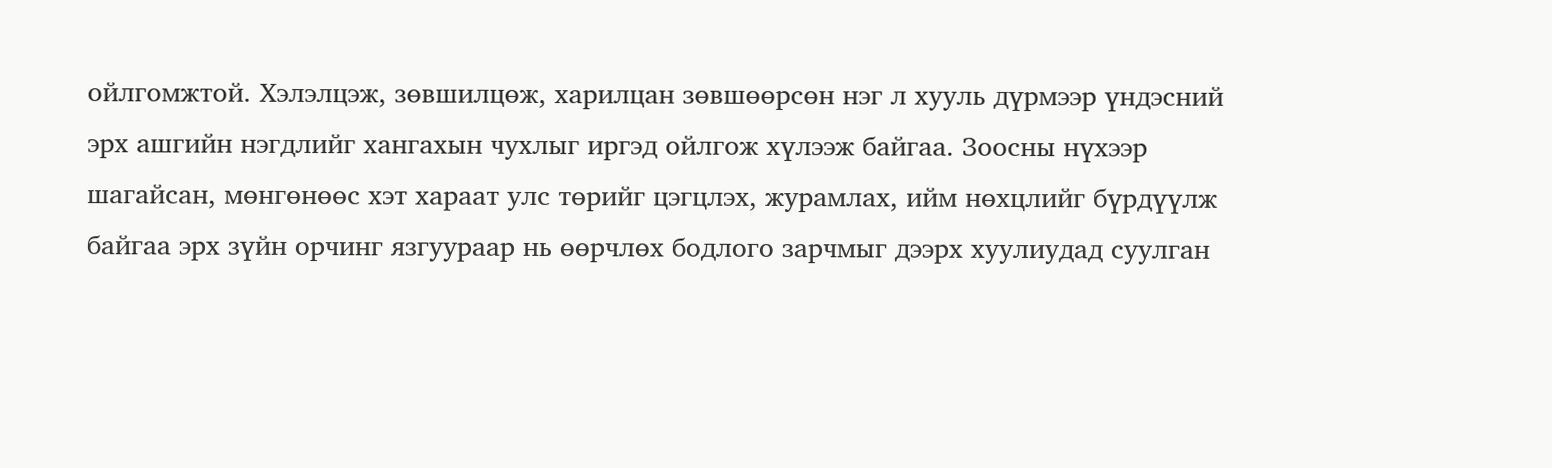ойлгомжтой. Хэлэлцэж, зөвшилцөж, харилцан зөвшөөрсөн нэг л хууль дүрмээр үндэсний эрх ашгийн нэгдлийг хангахын чухлыг иргэд ойлгож хүлээж байгаа. Зоосны нүхээр шагайсан, мөнгөнөөс хэт хараат улс төрийг цэгцлэх, журамлах, ийм нөхцлийг бүрдүүлж байгаа эрх зүйн орчинг язгуураар нь өөрчлөх бодлого зарчмыг дээрх хуулиудад суулган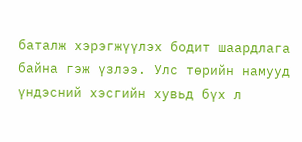баталж хэрэгжүүлэх бодит шаардлага байна гэж үзлээ. Улс төрийн намууд үндэсний хэсгийн хувьд бүх л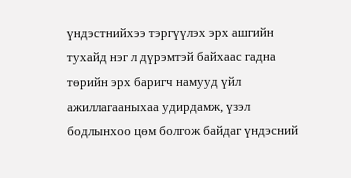үндэстнийхээ тэргүүлэх эрх ашгийн тухайд нэг л дүрэмтэй байхаас гадна төрийн эрх баригч намууд үйл ажиллагааныхаа удирдамж, үзэл бодлынхоо цөм болгож байдаг үндэсний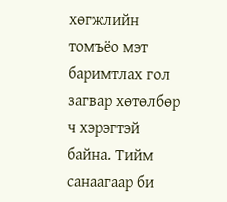хөгжлийн томъёо мэт баримтлах гол загвар хөтөлбөр ч хэрэгтэй байна. Тийм санаагаар би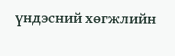үндэсний хөгжлийн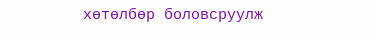хөтөлбөр боловсруулж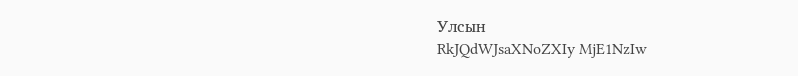Улсын
RkJQdWJsaXNoZXIy MjE1NzIw